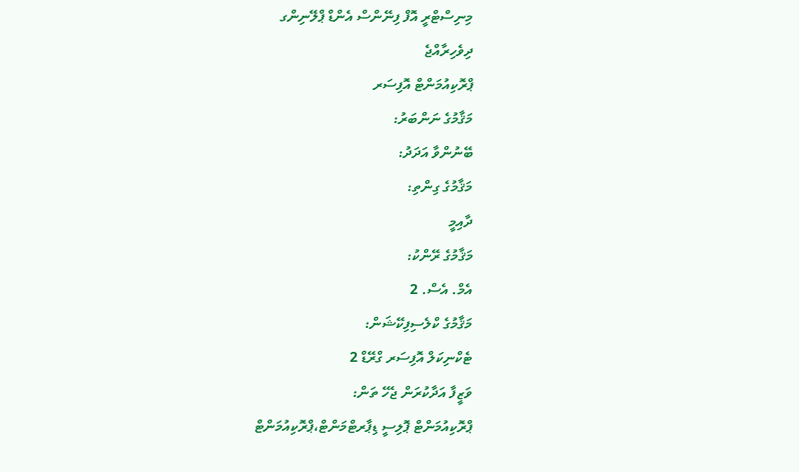މިނިސްޓްރީ އޮފް ފިނޭންސް އެންޑް ޕްލޭނިންގ
ދިވެހިރާއްޖެ
ޕްރޮކިއުމަންޓް އޮފިސަރ
މަޤާމުގެ ނަންބަރު:
ބޭނުންވާ އަދަދު:
މަޤާމުގެ ގިންތި:
ދާއިމީ
މަޤާމުގެ ރޭންކު:
އެމް. އެސް. 2
މަޤާމުގެ ކްލެސިފިކޭޝަން:
ޓެކްނިކަލް އޮފިސަރ ގްރޭޑް 2
ވަޒީފާ އަދާކުރަން ޖެހޭ ތަން:
ޕްރޮކިއުމަންޓް ޕޮލިސީ ޑިޕާރޓްމަންޓް،ޕްރޮކިއުމަންޓް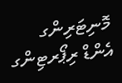މޮނިޓަރިންގ އެންޑް ރިޕޯރޓިންގ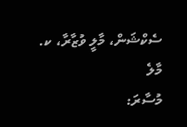ސެކްޝަން، މާލީ ވުޒާރާ، ކ. މާލެ
މުސާރަ: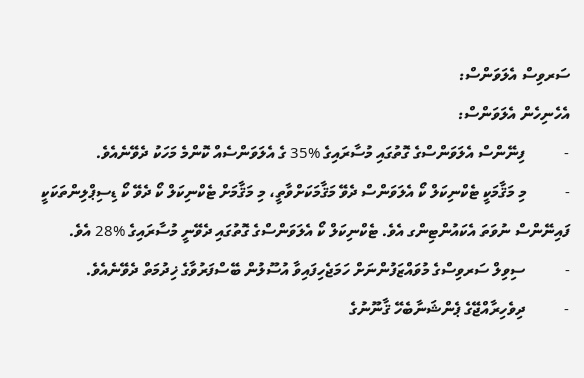ސަރވިސް އެލަވަންސް:
އެހެނިހެން އެލަވަންސް:
-          ފިނޭންސް އެލަވަންސްގެ ގޮތުގައި މުސާރައިގެ %35 ގެ އެލަވަންސެއް ކޮންމެ މަހަކު ދެވޭނެއެވެ.
-          މި މަޤާމަކީ ޓެކްނިކަލް ކޯ އެލަވަންސް ދެވޭ މަޤާމަކަށްވާތީ، މި މަޤާމަށް ޓެކްނިކަލް ކޯ ދެވޭ ކޯ ޑިސިޕްލިންތަކަކީ ފައިނޭންސް ނުވަތަ އެކައުންޓިންގ އެވެ. ޓެކްނިކަލް ކޯ އެލަވަންސްގެ ގޮތުގައި ދެވޭނީ މުސާރައިގެ %28 އެވެ.
-          ސިވިލް ސަރވިސްގެ މުވައްޒަފުންނަށް ހަމަޖެހިފައިވާ އުސޫލުން ބޭސްފަރުވާގެ ޚިދުމަތް ދެވޭނެއެވެ.
-          ދިވެހިރާއްޖޭގެ ޕެންޝަނާބެހޭ ޤާނޫނުގެ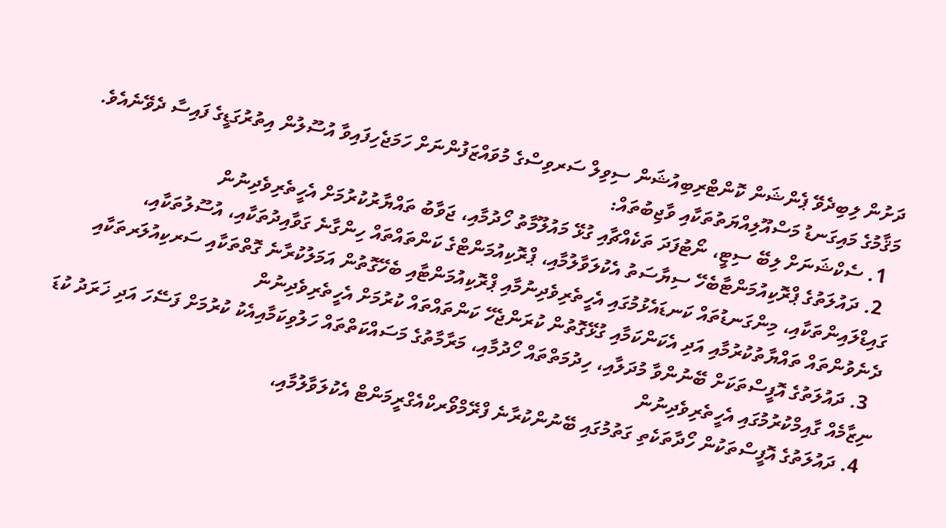ދަށުން ލިބިދެވޭ ޕެންޝަން ކޮންޓްރިބިއުޝަން ސިވިލް ސަރވިސްގެ މުވައްޒަފުންނަށް ހަމަޖެހިފައިވާ އުސޫލުން އިތުރުގަޑީގެ ފައިސާ ދެވޭނެއެވެ.
މަޤާމުގެ މައިގަނޑު މަސްއޫލިއްޔަތުތަކާއި ވާޖިބުތައް:
  1. ސެކްޝަނަށް ލިބޭ ސިޓީ، ނޯޓުފަދަ ތަކެއްޗާއި ގުޅޭ މައުލޫމާތު ހޯދުމާއި، ޖަވާބު ތައްޔާރުކުރުމަށް އެހީތެރިވެދިނުން
  2. ދައުލަތުގެ ޕްރޮކިއުމަންޓާބެހޭ ސިޔާސަތު އެކުލަވާލުމާއި، ޕްރޮކިއުމަންޓްގެ ކަންތައްތައް ހިންގާނެ ގަވާއިދުތަކާއި، އުސޫލުތަކާއި، ގައިޑްލައިންތަކާއި، މިންގަނޑުތައް ކަނޑައެޅުމުގައި އެހީތެރިވެދިނުމާއި ޕްރޮކިއުމަންޓާއި ބެހޭގޮތުން އަމަލުކުރާނެ ގޮތްތަކާއި ސަރކިއުލަރތަކާއި ދެނެވުންތައް ތައްޔާތުކުރުމާއި އަދި އެކަންކަމާއި ގުޅޭގޮތުން ކުރަންޖެހޭ ކަންތައްތައް ކުރުމަށް އެހީތެރިވެދިނުން
  3. ދައުލަތުގެ އޮފީސްތަކަށް ބޭނުންވާ މުދަލާއި، ހިދުމަތްތައް ހޯދުމާއި، މަރާމާތުގެ މަސައްކަތްތައް ހަލުވިކަމާއިއެކު ކުރުމަށް ފަސޭހަ އަދި ޚަރަދު ކުޑަ ނިޒާމެއް ގާއިމްކުރުމުގައި އެހީތެރިވެދިނުން
  4. ދައުލަތުގެ އޮފީސްތަކުން ހޯދާތަކެތި ގަތުމުގައި ބޭނުންކުރާނެ ފްރޭމްވޯރކްއެގްރީމަންޓް އެކުލަވާލުމާއި،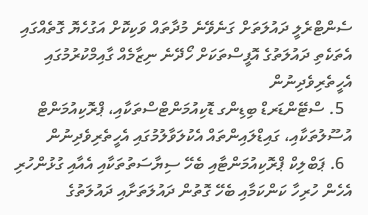ސެންޓްރެލީ ދައުލަތަށް ގަނެވޭނެ މުދާތައް ވަކިކޮށް އަގުހެޔޮ ގޮތެއްގައި އެތަކެތި ދައުލަތުގެ އޮފީސްތަކަށް ހޯދޭނެ ނިޒާމެއް ގާއިމްކުރުމުގައި އެހީތެރިވެދިނުން
  5. ސްޓޭންޑަރޑް ބިޑިންގ ޑޮކިއުމަންޓްސްތަކާއި، ޕްރޮކިއުމަންޓް އުސޫލުތަކާއި، ގައިޑްލައިންތައް އެކުލަވާލުމުގައި އެހީތެރިވެދިނުން
  6. ޕަބްލިކް ޕްރޮކިއުމަންޓާއި ބެހޭ ސިޔާސަތުތަކާއި އެއާއި ގުޅުންހުރި އެހެން ހުރިހާ ކަންކަމާއި ބެހޭ ގޮތުން ދައުލަތަށާއި ދައުލަތުގެ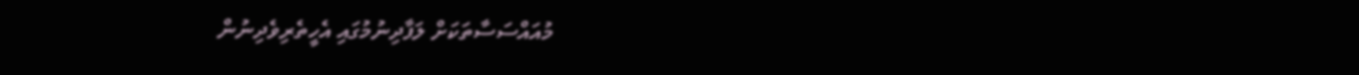މުއައްސަސާތަކަށް ލަފާދިނުމުގައި އެހީތެރިވެދިނުން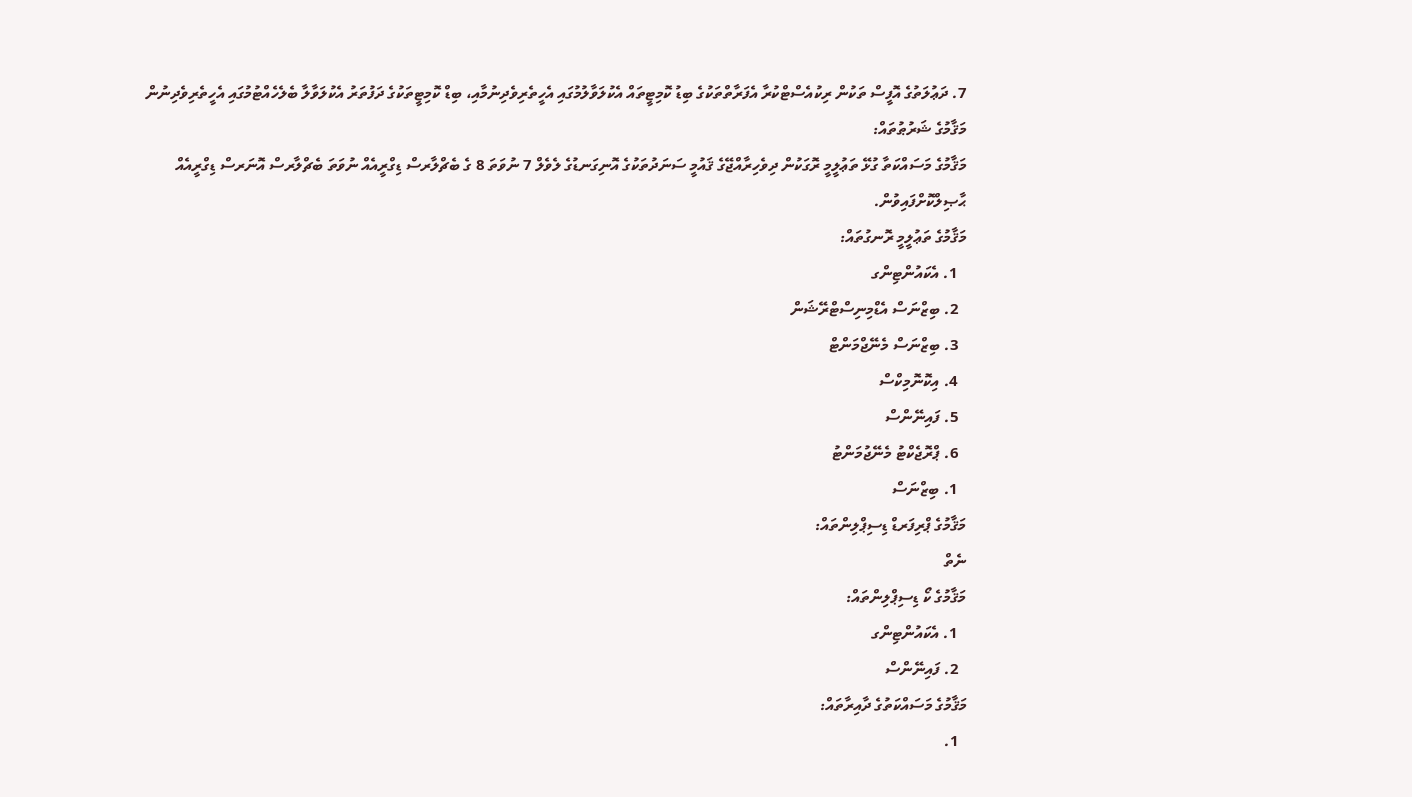7. ދަޢުލަތުގެ އޮފީސް ތަކުން ރިކުއެސްޓްކުރާ އެފަރާތްތަކުގެ ބިޑު ކޮމިޓީތައް އެކުލަވާލުމުގައި އެހީތެރިވެދިނުމާއި، ބިޑް ކޮމިޓީތަކުގެ ދަފުތަރު އެކުލަވާލާ ބެލެހެއްޓުމުގައި އެހީތެރިވެދިނުން
މަޤާމުގެ ޝަރުޠުތައް:
މަޤާމުގެ މަސައްކަތާ ގުޅޭ ތަޢުލީމީ ރޮގަކުން ދިވެހިރާއްޖޭގެ ޤައުމީ ސަނަދުތަކުގެ އޮނިގަނޑުގެ ލެވެލް 7 ނުވަތަ 8 ގެ ބެޗްލާރސް ޑިގްރީއެއް ނުވަތަ ބެޗްލާރސް އޮނަރސް ޑިގްރީއެއް ޙާޞިލްކޮށްފައިވުން.
މަޤާމުގެ ތަޢުލީމީ ރޮނގުތައް:
  1. އެކައުންޓިންގ
  2. ބިޒްނަސް އެޑްމިނިސްޓްރޭޝަން
  3. ބިޒްނަސް މެނޭޖްމަންޓް
  4. އިކޮނޮމިކްސް
  5. ފައިނޭންސް
  6. ޕްރޮޖެކްޓު މެނޭޖުމަންޓު
  1. ބިޒްނަސް
މަޤާމުގެ ޕްރިފަރޑް ޑިސިޕްލިންތައް:
ނެތް
މަޤާމުގެ ކޯ ޑިސިޕްލިންތައް:
  1. އެކައުންޓިންގ
  2. ފައިނޭންސް
މަޤާމުގެ މަސައްކަތުގެ ދާއިރާތައް:
  1.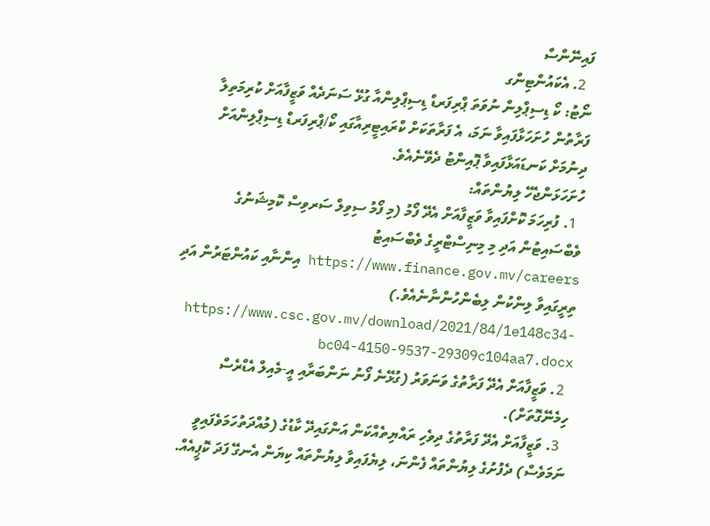ފައިނޭންސް
  2. އެކައުންޓިންގ
ނޯޓު: ކޯ ޑިސިޕްލިން ނުވަތަ ޕްރިފަރޑް ޑިސިޕްލިންއާ ގުޅޭ ސަނަދެއް ވަޒީފާއަށް ކުރިމަތިލާ ފަރާތުން ހުށަހަޅާފައިވާ ނަމަ، އެ ފަރާތަކަށް ކްރައިޓީރިއާގައި ކޯ/ޕްރިފަރޑް ޑިސިޕްލިންއަށް ދިނުމަށް ކަނޑައަޅާފައިވާ ޕޮއިންޓު ދެވޭނެއެވެ.
ހުށަހަޅަންޖެހޭ ލިޔުންތައް:
  1. ފުރިހަމަ ކޮށްފައިވާ ވަޒީފާއަށް އެދޭ ފޯމު (މި ފޯމު ސިވިލް ސަރވިސް ކޮމިޝަނުގެ ވެބްސައިޓުން އަދި މި މިނިސްޓްރީގެ ވެބްސައިޓު https://www.finance.gov.mv/careers އިންނާއި ކައުންޓަރުން އަދި ތިރީގައިވާ ލިންކުން ލިބެންހުންނާނެއެވެ.)  https://www.csc.gov.mv/download/2021/84/1e148c34-bc04-4150-9537-29309c104aa7.docx
  2. ވަޒީފާއަށް އެދޭ ފަރާތުގެ ވަނަވަރު (ގުޅޭނެ ފޯނު ނަންބަރާއި އީ-މެއިލް އެޑްރެސް ހިމެނޭގޮތަށް).
  3. ވަޒީފާއަށް އެދޭ ފަރާތުގެ ދިވެހި ރައްޔިތެއްކަން އަންގައިދޭ ކާޑުގެ (މުއްދަތުހަމަވެފައިވީ ނަމަވެސް) ދެފުށުގެ ލިޔުންތައް ފެންނަ، ލިޔެފައިވާ ލިޔުންތައް ކިޔަން އެނގޭ ފަދަ ކޮޕީއެއް.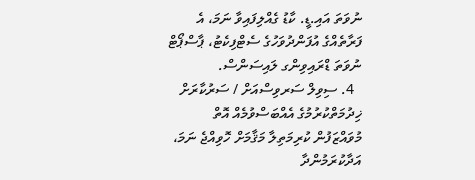ނުވަތަ އައި.ޑީ. ކާޑު ގެއްލިފައިވާ ނަމަ، އެ ފަރާތެއްގެ އުފަންދުވަހުގެ ސެޓްފިކެޓު، ޕާސްޕޯޓް ނުވަތަ ޑްރައިވިންގ ލައިސަންސް.
  4. ސިވިލް ސަރވިސްއަށް / ސަރުކާރަށް ޚިދުމަތްކުރުމުގެ އެއްބަސްވުމެއް އޮތް މުވައްޒަފުން ކުރިމަތިލާ މަޤާމަށް ހޮވިއްޖެ ނަމަ، އަދާކުރަމުންދާ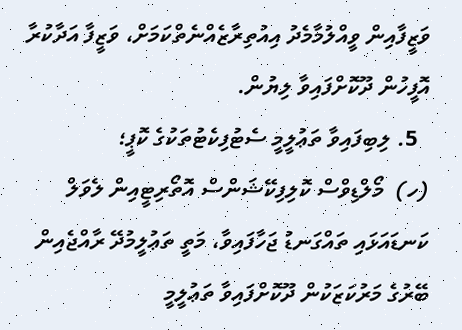ވަޒީފާއިން ވީއްލުމާމެދު އިއުތިރާޒެއްނެތްކަމަށް، ވަޒީފާ އަދާކުރާ އޮފީހުން ދޫކޮށްފައިވާ ލިޔުން.
  5. ލިބިފައިވާ ތަޢުލީމީ ސެޓުފިކެޓުތަކުގެ ކޮޕީ؛
(ހ)  މޯލްޑިވްސް ކޮލިފިކޭޝަންސް އޮތޯރިޓީއިން ލެވަލް ކަނޑައަޅައި ތައްގަނޑު ޖަހާފައިވާ، މަތީ ތަޢުލީމުދޭ ރާއްޖެއިން ބޭރުގެ މަރުކަޒަކުން ދޫކޮށްފައިވާ ތަޢުލީމީ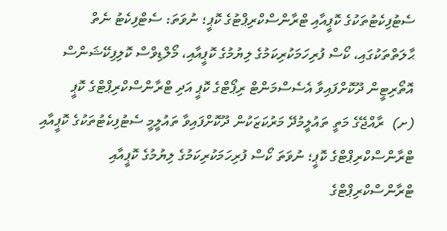ސެޓުފިކެޓުތަކުގެ ކޮޕީއާއި ޓްރާންސްކްރިޕްޓުގެ ކޮޕީ؛ ނުވަތަ: ސެޓްފިކެޓު ނެތް ޙާލަތްތަކުގައި، ކޯސް ފުރިހަމަކުރިކަމުގެ ލިޔުމުގެ ކޮޕީއާއި، މޯލްޑިވްސް ކޮލިފިކޭޝަންސް އޮތޯރިޓީން ދޫކޮށްފައިވާ އެސެސްމަންޓް ރިޕޯޓްގެ ކޮޕީ އަދި ޓްރާންސްކްރިޕްޓްގެ ކޮޕީ
(ށ)  ރާއްޖޭގެ މަތީ ތައުލީމުދޭ މަރުކަޒަކުން ދޫކޮށްފައިވާ ތައުލީމީ ސެޓުފިކެޓުތަކުގެ ކޮޕީއާއި ޓްރާންސްކްރިޕްޓްގެ ކޮޕީ؛ ނުވަތަ ކޯސް ފުރިހަމަކުރިކަމުގެ ލިޔުމުގެ ކޮޕީއާއި ޓްރާންސްކްރިޕްޓްގެ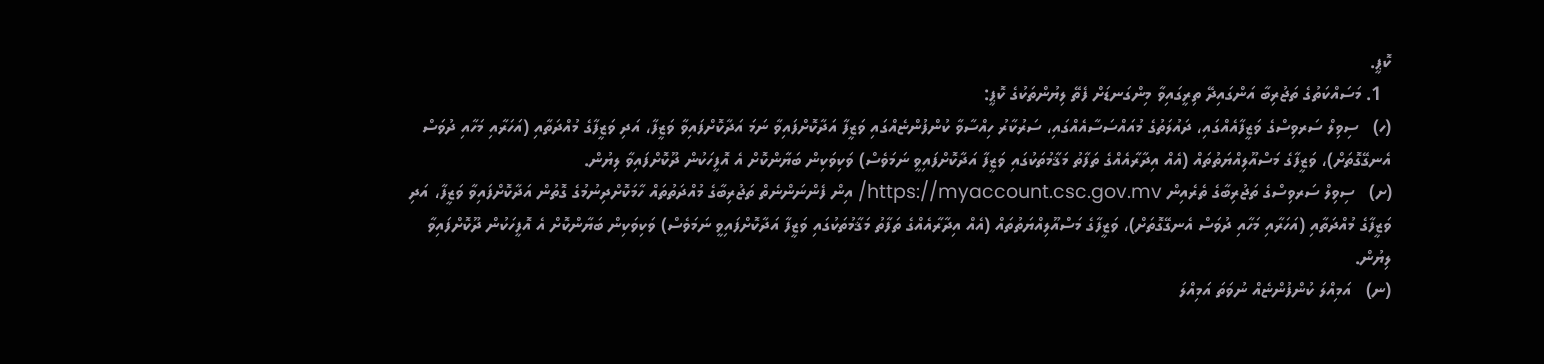ކޮޕީ.
  1. މަސައްކަތުގެ ތަޖުރިބާ އަންގައިދޭ ތިރީގައިވާ މިންގަނޑަށް ފެތޭ ލިޔުންތަކުގެ ކޮޕީ:
(ހ)   ސިވިލް ސަރވިސްގެ ވަޒީފާއެއްގައި، ދައުލަތުގެ މުއައްސަސާއެއްގައި، ސަރުކާރު ހިއްސާވާ ކުންފުންޏެއްގައި ވަޒީފާ އަދާކޮށްފައިވާ ނަމަ އަދާކޮށްފައިވާ ވަޒީފާ، އަދި ވަޒީފާގެ މުއްދަތާއި (އަހަރާއި މަހާއި ދުވަސް އެނގޭގޮތަށް)، ވަޒީފާގެ މަސްއޫލިއްޔަތުތައް (އެއް އިދާރާއެއްގެ ތަފާތު މަޤާމުތަކުގައި ވަޒީފާ އަދާކޮށްފައިވީ ނަމަވެސް) ވަކިވަކިން ބަޔާންކޮށް އެ އޮފީހަކުން ދޫކޮށްފައިވާ ލިޔުން.
(ށ)   ސިވިލް ސަރވިސްގެ ތަޖުރިބާގެ ތެރެއިން https://myaccount.csc.gov.mv/ އިން ފެންނަންނެތް ތަޖުރިބާގެ މުއްދަތުތައް ހާމަކޮށްދިނުމުގެ ގޮތުން އަދާކޮށްފައިވާ ވަޒީފާ، އަދި ވަޒީފާގެ މުއްދަތާއި (އަހަރާއި މަހާއި ދުވަސް އެނގޭގޮތަށް)، ވަޒީފާގެ މަސްއޫލިއްޔަތުތައް (އެއް އިދާރާއެއްގެ ތަފާތު މަޤާމުތަކުގައި ވަޒީފާ އަދާކޮށްފައިވީ ނަމަވެސް) ވަކިވަކިން ބަޔާންކޮށް އެ އޮފީހަކުން ދޫކޮށްފައިވާ ލިޔުން.
(ނ)   އަމިއްލަ ކުންފުންޏެއް ނުވަތަ އަމިއްލަ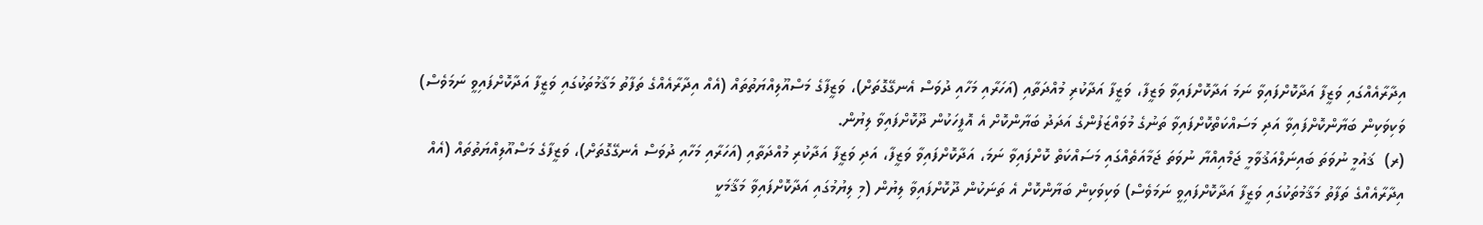އިދާރާއެއްގައި ވަޒީފާ އަދާކޮށްފައިވާ ނަމަ އަދާކޮށްފައިވާ ވަޒީފާ، ވަޒީފާ އަދާކުރި މުއްދަތާއި (އަހަރާއި މަހާއި ދުވަސް އެނގޭގޮތަށް)، ވަޒީފާގެ މަސްއޫލިއްޔަތުތައް (އެއް އިދާރާއެއްގެ ތަފާތު މަޤާމުތަކުގައި ވަޒީފާ އަދާކޮށްފައިވީ ނަމަވެސް) ވަކިވަކިން ބަޔާންކޮށްފައިވާ އަދި މަސައްކަތްކޮށްފައިވާ ތަނުގެ މުވައްޒަފުންގެ އަދަދު ބަޔާންކޮށް އެ އޮފީހަކުން ދޫކޮށްފައިވާ ލިޔުން.
(ރ)  ޤައުމީ ނުވަތަ ބައިނަލްއަޤުވާމީ ޖަމްއިއްޔާ ނުވަތަ ޖަމާއަތެއްގައި މަސައްކަތް ކޮށްފައިވާ ނަމަ، އަދާކޮށްފައިވާ ވަޒީފާ، އަދި ވަޒީފާ އަދާކުރި މުއްދަތާއި (އަހަރާއި މަހާއި ދުވަސް އެނގޭގޮތަށް)، ވަޒީފާގެ މަސްއޫލިއްޔަތުތައް (އެއް އިދާރާއެއްގެ ތަފާތު މަޤާމުތަކުގައި ވަޒީފާ އަދާކޮށްފައިވީ ނަމަވެސް) ވަކިވަކިން ބަޔާންކޮށް އެ ތަނަކުން ދޫކޮށްފައިވާ ލިޔުން (މި ލިޔުމުގައި އަދާކޮށްފައިވާ މަޤާމަކީ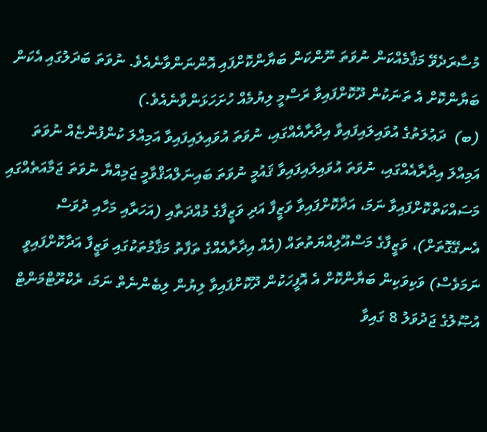މުސާރަދެވޭ މަޤާމެއްކަން ނުވަތަ ނޫންކަން ބަޔާންކޮށްފައި އޮންނަންވާނެއެވެ. ނުވަތަ ބަދަލުގައި އެކަން ބަޔާންކޮށް އެ ތަނަކުން ދޫކޮށްފައިވާ ރަސްމީ ލިޔުމެއް ހުށަހަޅަންވާނެއެވެ.)
(ބ)  ދަޢުލަތުގެ އުވައިލައިފައިވާ އިދާރާއެއްގައި، ނުވަތަ އުވައިލައިފައިވާ އަމިއްލަ ކުންފުންޏެއް ނުވަތަ އަމިއްލަ އިދާރާއެއްގައި، ނުވަތަ އުވައިލައިފައިވާ ޤައުމީ ނުވަތަ ބައިނަލްއަޤްވާމީ ޖަމިއްޔާ ނުވަތަ ޖަމާއަތެއްގައި މަސައްކަތްކޮށްފައިވާ ނަމަ، އަދާކޮށްފައިވާ ވަޒީފާ އަދި ވަޒީފާގެ މުއްދަތާއި (އަހަރާއި މަހާއި ދުވަސް އެނގޭގޮތަށް)، ވަޒީފާގެ މަސްއޫލިއްޔަތުތައް (އެއް އިދާރާއެއްގެ ތަފާތު މަޤާމުތަކުގައި ވަޒީފާ އަދާކޮށްފައިވީ ނަމަވެސް) ވަކިވަކިން ބަޔާންކޮށް އެ އޮފީހަކުން ދޫކޮށްފައިވާ ލިޔުން ލިބެންނެތް ނަމަ، ރެކްރޫޓްމަންޓް އުޞޫލުގެ ޖަދުވަލު 8 ގައިވާ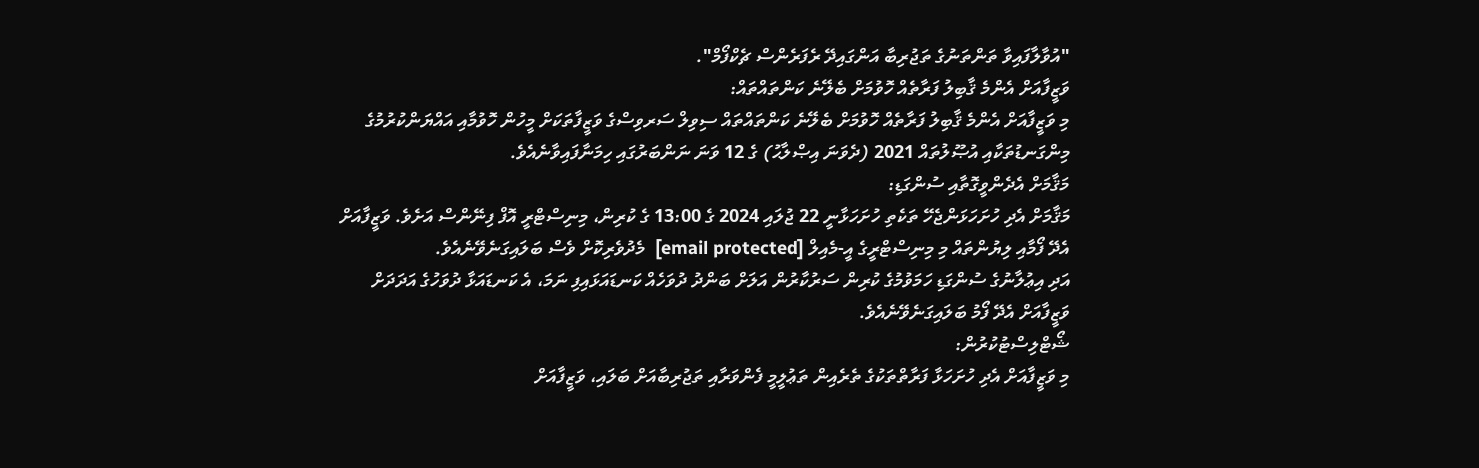"އުވާލާފައިވާ ތަންތަނުގެ ތަޖުރިބާ އަންގައިދޭ ރެފަރެންސް ޗެކްފޯމް".
ވަޒީފާއަށް އެންމެ ޤާބިލު ފަރާތެއް ހޮވުމަށް ބެލޭނެ ކަންތައްތައް:
މި ވަޒީފާއަށް އެންމެ ޤާބިލު ފަރާތެއް ހޮވުމަށް ބެލޭނެ ކަންތައްތައް ސިވިލް ސަރވިސްގެ ވަޒީފާތަކަށް މީހުން ހޮވުމާއި އައްޔަންކުރުމުގެ މިންގަނޑުތަކާއި އުޞޫލުތައް 2021 (ދެވަނަ އިޞްލާޙު) ގެ 12 ވަނަ ނަންބަރުގައި ހިމަނާފައިވާނެއެވެ.
މަޤާމަށް އެދެންވީގޮތާއި ސުންގަޑި:
މަޤާމަށް އެދި ހުށަހަޅަންޖެހޭ ތަކެތި ހުށަހަޅާނީ 22 ޖުލައި 2024 ގެ 13:00 ގެ ކުރިން، މިނިސްޓްރީ އޮފް ފިނޭންސް އަށެވެ. ވަޒީފާއަށް އެދޭ ފޯމާއި ލިޔުންތައް މި މިނިސްޓްރީގެ އީ-މެއިލް [email protected]  މެދުވެރިކޮށް ވެސް ބަލައިގަނެވޭނެއެވެ.
އަދި އިޢުލާނުގެ ސުންގަޑި ހަމަވުމުގެ ކުރިން ސަރުކާރުން އަލަށް ބަންދު ދުވަހެއް ކަނޑައަޅައިފި ނަމަ، އެ ކަނޑައަޅާ ދުވަހުގެ އަދަދަށް ވަޒީފާއަށް އެދޭ ފޯމު ބަލައިގަނެވޭނެއެވެ.
ޝޯޓްލިސްޓުކުރުން:
މި ވަޒީފާއަށް އެދި ހުށަހަޅާ ފަރާތްތަކުގެ ތެރެއިން ތަޢުލީމީ ފެންވަރާއި ތަޖުރިބާއަށް ބަލައި، ވަޒީފާއަށް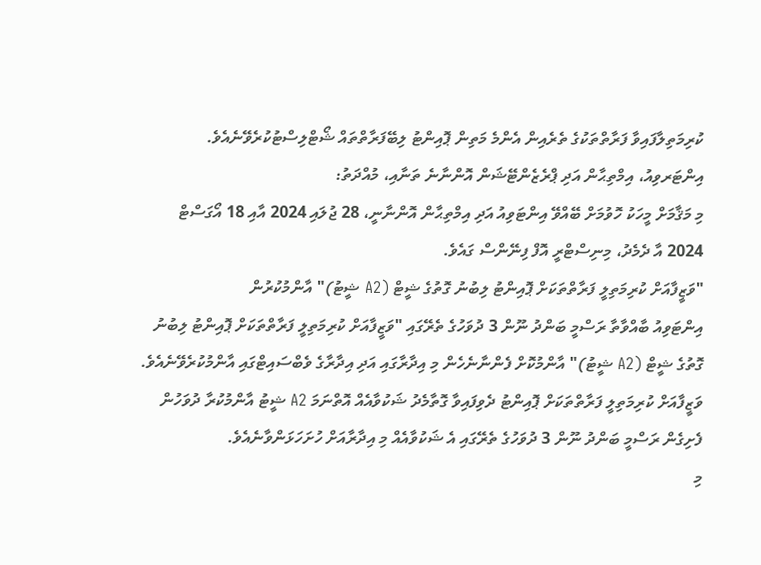ކުރިމަތިލާފައިވާ ފަރާތްތަކުގެ ތެރެއިން އެންމެ މަތިން ޕޮއިންޓު ލިބޭފަރާތްތައް ޝޯޓްލިސްޓުކުރެވޭނެއެވެ.
އިންޓަރވިއު، އިމްތިޙާން އަދި ޕްރެޒެންޓޭޝަން އޮންނާނެ ތަނާއި، މުއްދަތު:
މި މަޤާމަށް މީހަކު ހޮވުމަށް ބޭއްވޭ އިންޓަވިއު އަދި އިމްތިޙާން އޮންނާނީ، 28 ޖުލައި 2024 އާއި 18 އޯގަސްޓް 2024 އާ ދެމެދު، މިނިސްޓްރީ އޮފް ފިނޭންސް ގައެވެ.
"ވަޒީފާއަށް ކުރިމަތިލީ ފަރާތްތަކަށް ޕޮއިންޓު ލިބުނު ގޮތުގެ ޝީޓް (A2 ޝީޓު)" އާންމުކުރުން
އިންޓަވިއު ބާއްވާތާ ރަސްމީ ބަންދު ނޫން 3 ދުވަހުގެ ތެރޭގައި "ވަޒީފާއަށް ކުރިމަތިލީ ފަރާތްތަކަށް ޕޮއިންޓު ލިބުނު ގޮތުގެ ޝީޓް (A2 ޝީޓު)" އާންމުކޮށް ފެންނާނެހެން މި އިދާރާގައި އަދި އިދާރާގެ ވެބްސައިޓްގައި އާންމުކުރެވޭނެއެވެ. ވަޒީފާއަށް ކުރިމަތިލީ ފަރާތްތަކަށް ޕޮއިންޓު ދެވިފައިވާ ގޮތާމެދު ޝަކުވާއެއް އޮތްނަމަ A2 ޝީޓު އާންމުކުރާ ދުވަހުން ފެށިގެން ރަސްމީ ބަންދު ނޫން 3 ދުވަހުގެ ތެރޭގައި އެ ޝަކުވާއެއް މި އިދާރާއަށް ހުށަހަޅަންވާނެއެވެ.
މި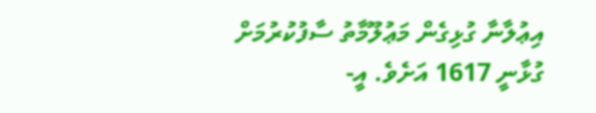އިޢުލާނާ ގުޅިގެން މަޢުލޫމާތު ސާފުކުރުމަށް ގުޅާނީ 1617 އަށެވެ. އީ-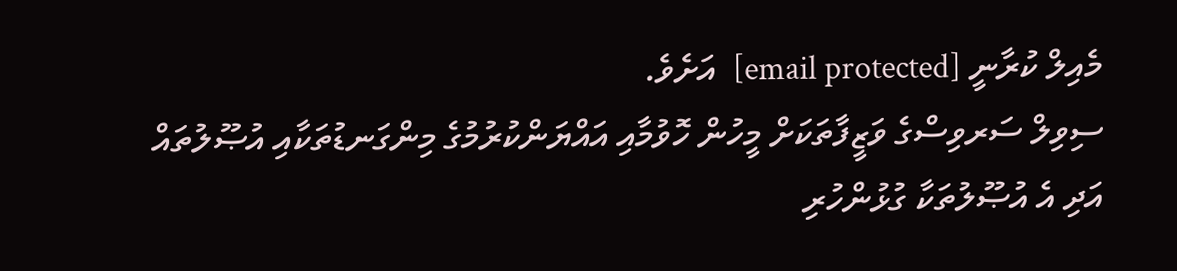މެއިލް ކުރާނީ [email protected]  އަށެވެ.
ސިވިލް ސަރވިސްގެ ވަޒީފާތަކަށް މީހުން ހޮވުމާއި އައްޔަންކުރުމުގެ މިންގަނޑުތަކާއި އުޞޫލުތައް އަދި އެ އުޞޫލުތަކާ ގުޅުންހުރި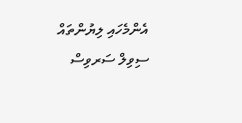އެންމެހައި ލިޔުންތައް ސިވިލް ސަރވިސް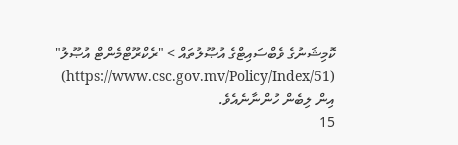ކޮމިޝަނުގެ ވެބްސައިޓްގެ އުޞޫލުތައް > "ރެކްރޫޓްމެންޓް އުޞޫލު" (https://www.csc.gov.mv/Policy/Index/51) އިން ލިބެން ހުންނާނެއެވެ.
15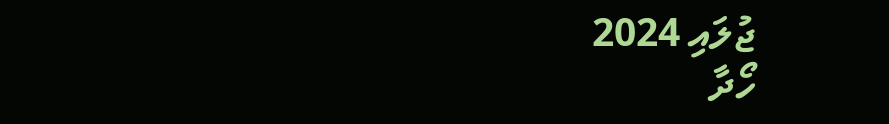ޖުލައި 2024
ހޯދާ